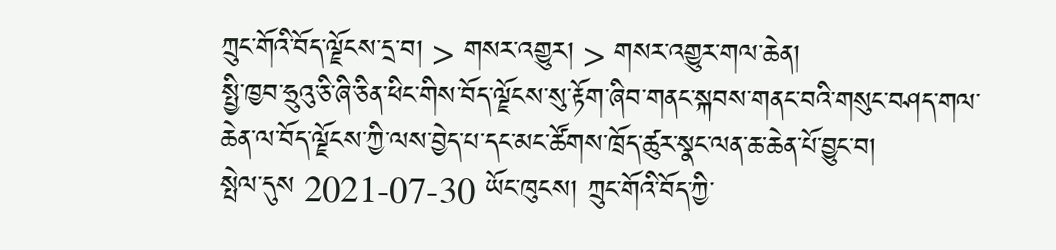ཀྲུང་གོའི་བོད་ལྗོངས་དྲ་བ། > གསར་འགྱུར། > གསར་འགྱུར་གལ་ཆེན།
སྤྱི་ཁྱབ་ཧྲུའུ་ཅི་ཞི་ཅིན་ཕིང་གིས་བོད་ལྗོངས་སུ་རྟོག་ཞིབ་གནང་སྐབས་གནང་བའི་གསུང་བཤད་གལ་ཆེན་ལ་བོད་ལྗོངས་ཀྱི་ལས་བྱེད་པ་དང་མང་ཚོགས་ཁྲོད་ཚུར་སྣང་ལན་ཆ་ཆེན་པོ་བྱུང་བ།
སྤེལ་དུས 2021-07-30 ཡོང་ཁུངས། ཀྲུང་གོའི་བོད་ཀྱི་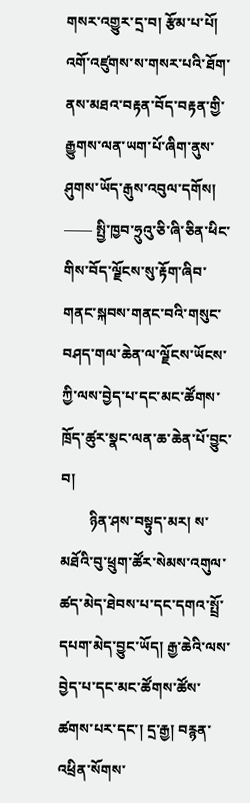གསར་འགྱུར་དྲ་བ། རྩོམ་པ་པོ།
འགོ་འཛུགས་ས་གསར་པའི་ཐོག་ནས་མཐའ་བརྟན་བོད་བརྟན་གྱི་རྒྱུགས་ལན་ཡག་པོ་ཞིག་ནུས་ཤུགས་ཡོད་རྒུས་འབུལ་དགོས།
—— སྤྱི་ཁྱབ་ཧྲུའུ་ཅི་ཞི་ཅིན་ཕིང་གིས་བོད་ལྗོངས་སུ་རྟོག་ཞིབ་གནང་སྐབས་གནང་བའི་གསུང་བཤད་གལ་ཆེན་ལ་ལྗོངས་ཡོངས་ཀྱི་ལས་བྱེད་པ་དང་མང་ཚོགས་ཁྲོད་ཚུར་སྣང་ལན་ཆ་ཆེན་པོ་བྱུང་བ།
        ཉིན་ཤས་བསྟུད་མར། ས་མཐོའི་བུ་ཕྲུག་ཚོར་སེམས་འགུལ་ཚད་མེད་ཐེབས་པ་དང་དགའ་སྤྲོ་དཔག་མེད་བྱུང་ཡོད། རྒྱ་ཆེའི་ལས་བྱེད་པ་དང་མང་ཚོགས་ཚོས་ཚགས་པར་དང་། དྲ་རྒྱ། བརྙན་འཕྲིན་སོགས་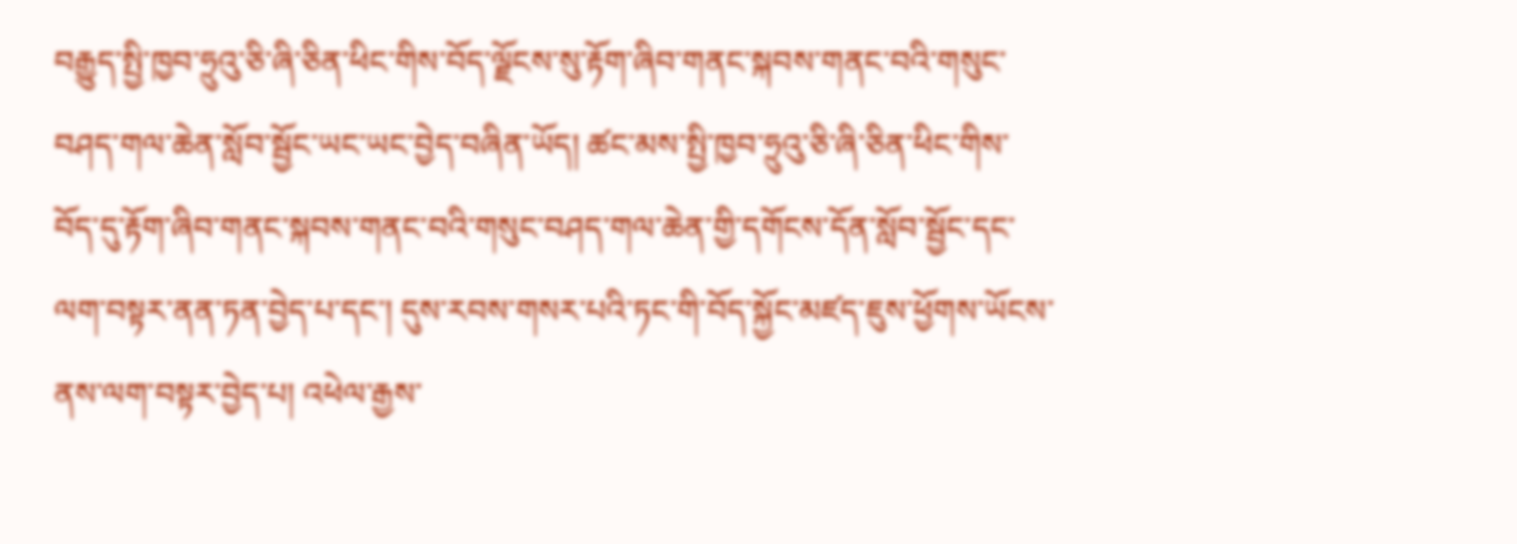བརྒྱུད་སྤྱི་ཁྱབ་ཧྲུའུ་ཅི་ཞི་ཅིན་ཕིང་གིས་བོད་ལྗོངས་སུ་རྟོག་ཞིབ་གནང་སྐབས་གནང་བའི་གསུང་བཤད་གལ་ཆེན་སློབ་སྦྱོང་ཡང་ཡང་བྱེད་བཞིན་ཡོད། ཚང་མས་སྤྱི་ཁྱབ་ཧྲུའུ་ཅི་ཞི་ཅིན་ཕིང་གིས་བོད་དུ་རྟོག་ཞིབ་གནང་སྐབས་གནང་བའི་གསུང་བཤད་གལ་ཆེན་གྱི་དགོངས་དོན་སློབ་སྦྱོང་དང་ལག་བསྟར་ནན་ཏན་བྱེད་པ་དང་། དུས་རབས་གསར་པའི་ཏང་གི་བོད་སྐྱོང་མཛད་ཇུས་ཕྱོགས་ཡོངས་ནས་ལག་བསྟར་བྱེད་པ། འཕེལ་རྒྱས་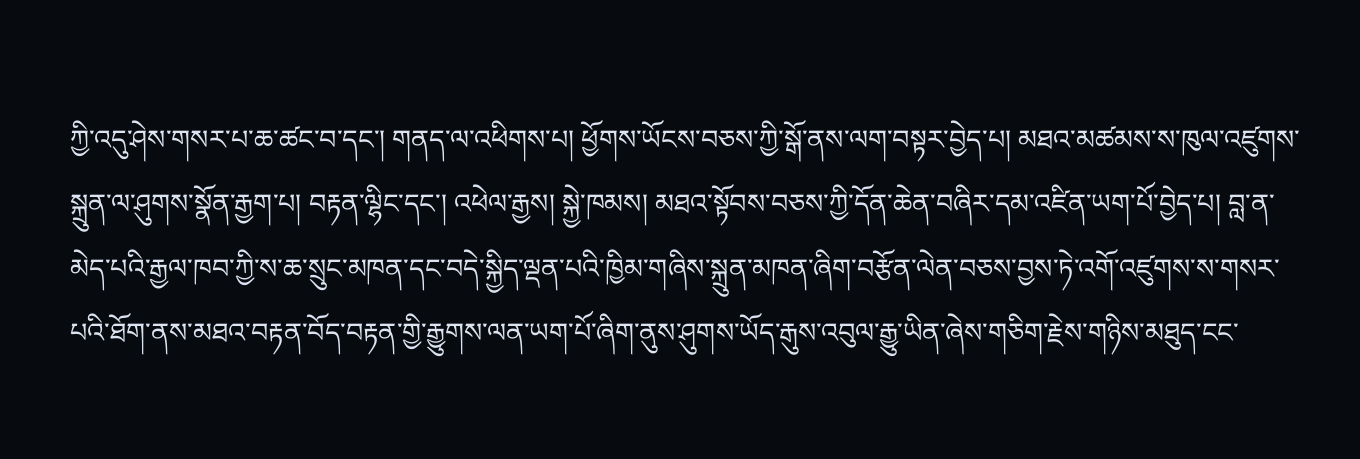ཀྱི་འདུ་ཤེས་གསར་པ་ཆ་ཚང་བ་དང་། གནད་ལ་འཕིགས་པ། ཕྱོགས་ཡོངས་བཅས་ཀྱི་སྒོ་ནས་ལག་བསྟར་བྱེད་པ། མཐའ་མཚམས་ས་ཁུལ་འཛུགས་སྐྲུན་ལ་ཤུགས་སྣོན་རྒྱག་པ། བརྟན་ལྷིང་དང་། འཕེལ་རྒྱས། སྐྱེ་ཁམས། མཐའ་སྟོབས་བཅས་ཀྱི་དོན་ཆེན་བཞིར་དམ་འཛིན་ཡག་པོ་བྱེད་པ། བླ་ན་མེད་པའི་རྒྱལ་ཁབ་ཀྱི་ས་ཆ་སྲུང་མཁན་དང་བདེ་སྐྱིད་ལྡན་པའི་ཁྱིམ་གཞིས་སྐྲུན་མཁན་ཞིག་བརྩོན་ལེན་བཅས་བྱས་ཏེ་འགོ་འཛུགས་ས་གསར་པའི་ཐོག་ནས་མཐའ་བརྟན་བོད་བརྟན་གྱི་རྒྱུགས་ལན་ཡག་པོ་ཞིག་ནུས་ཤུགས་ཡོད་རྒུས་འབུལ་རྒྱུ་ཡིན་ཞེས་གཅིག་རྗེས་གཉིས་མཐུད་ངང་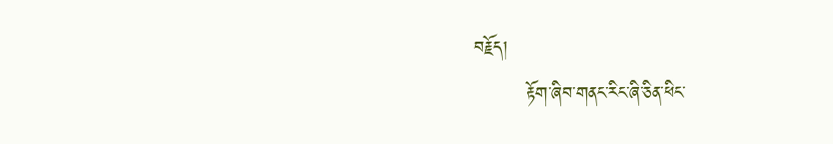བརྗོད།
        རྟོག་ཞིབ་གནང་རིང་ཞི་ཅིན་ཕིང་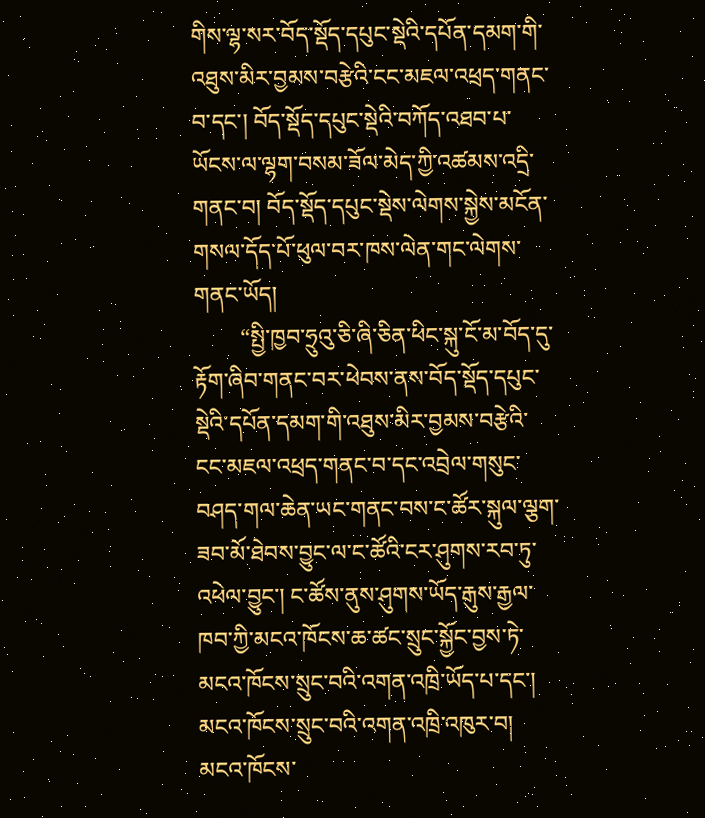གིས་ལྷ་སར་བོད་སྡོད་དཔུང་སྡེའི་དཔོན་དམག་གི་འཐུས་མིར་བྱམས་བརྩེའི་ངང་མཇལ་འཕྲད་གནང་བ་དང་། བོད་སྡོད་དཔུང་སྡེའི་བཀོད་འཐབ་པ་ཡོངས་ལ་ལྷག་བསམ་ཟོལ་མེད་ཀྱི་འཚམས་འདྲི་གནང་བ། བོད་སྡོད་དཔུང་སྡེས་ལེགས་སྐྱེས་མངོན་གསལ་དོད་པོ་ཕུལ་བར་ཁས་ལེན་གང་ལེགས་གནང་ཡོད།
        “སྤྱི་ཁྱབ་ཧྲུའུ་ཅི་ཞི་ཅིན་ཕིང་སྐུ་ངོ་མ་བོད་དུ་རྟོག་ཞིབ་གནང་བར་ཕེབས་ནས་བོད་སྡོད་དཔུང་སྡེའི་དཔོན་དམག་གི་འཐུས་མིར་བྱམས་བརྩེའི་ངང་མཇལ་འཕྲད་གནང་བ་དང་འབྲེལ་གསུང་བཤད་གལ་ཆེན་ཡང་གནང་བས་ང་ཚོར་སྐུལ་ལྕག་ཟབ་མོ་ཐེབས་བྱུང་ལ་ང་ཚོའི་ངར་ཤུགས་རབ་ཏུ་འཕེལ་བྱུང་། ང་ཚོས་ནུས་ཤུགས་ཡོད་རྒུས་རྒྱལ་ཁབ་ཀྱི་མངའ་ཁོངས་ཆ་ཚང་སྲུང་སྐྱོང་བྱས་ཏེ་མངའ་ཁོངས་སྲུང་བའི་འགན་འཁྲི་ཡོད་པ་དང་། མངའ་ཁོངས་སྲུང་བའི་འགན་འཁྲི་འཁུར་བ། མངའ་ཁོངས་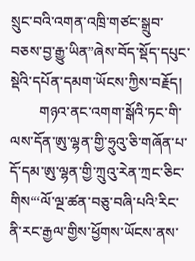སྲུང་བའི་འགན་འཁྲི་གཙང་སྒྲུབ་བཅས་བྱ་རྒྱུ་ཡིན”ཞེས་བོད་སྡོད་དཔུང་སྡེའི་དཔོན་དམག་ཡོངས་ཀྱིས་བརྗོད།
        གཉའ་ནང་འགག་སྒོའི་ཏང་གི་ལས་དོན་ཨུ་ལྷན་གྱི་ཧྲུའུ་ཅི་གཞོན་པ་དོ་དམ་ཨུ་ལྷན་གྱི་ཀྲུའུ་རེན་ཀྲང་ཅིང་གིས“‘ལོ་ལྔ་ཚན་བཅུ་བཞི་པའི’རིང་ནི་རང་རྒྱལ་གྱིས་ཕྱོགས་ཡོངས་ནས་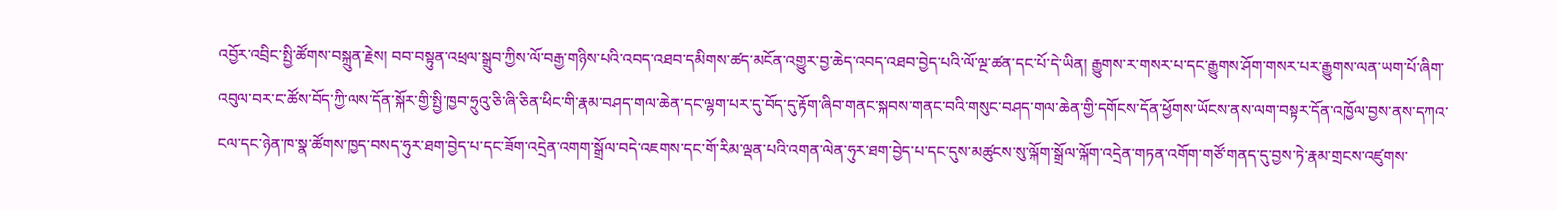འབྱོར་འབྲིང་སྤྱི་ཚོགས་བསྐྲུན་རྗེས། བབ་བསྟུན་འཕྲལ་སྒྲུབ་ཀྱིས་ལོ་བརྒྱ་གཉིས་པའི་འབད་འཐབ་དམིགས་ཚད་མངོན་འགྱུར་བྱ་ཆེད་འབད་འཐབ་བྱེད་པའི་ལོ་ལྔ་ཚན་དང་པོ་དེ་ཡིན། རྒྱུགས་ར་གསར་པ་དང་རྒྱུགས་ཤོག་གསར་པར་རྒྱུགས་ལན་ཡག་པོ་ཞིག་འབུལ་བར་ང་ཚོས་བོད་ཀྱི་ལས་དོན་སྐོར་གྱི་སྤྱི་ཁྱབ་ཧྲུའུ་ཅི་ཞི་ཅིན་ཕིང་གི་རྣམ་བཤད་གལ་ཆེན་དང་ལྷག་པར་དུ་བོད་དུ་རྟོག་ཞིབ་གནང་སྐབས་གནང་བའི་གསུང་བཤད་གལ་ཆེན་གྱི་དགོངས་དོན་ཕྱོགས་ཡོངས་ནས་ལག་བསྟར་དོན་འཁྱོལ་བྱས་ནས་དཀའ་ངལ་དང་ཉེན་ཁ་སྣ་ཚོགས་ཁྱད་བསད་ཧུར་ཐག་བྱེད་པ་དང་ཟོག་འདྲེན་འགག་སྒྲོལ་བདེ་འཇགས་དང་གོ་རིམ་ལྡན་པའི་འགན་ལེན་ཧུར་ཐག་བྱེད་པ་དང་དུས་མཚུངས་སུ་ལྐོག་སྒྲོལ་ལྐོག་འདྲེན་གཏན་འགོག་གཙོ་གནད་དུ་བྱས་ཏེ་རྣམ་གྲངས་འཛུགས་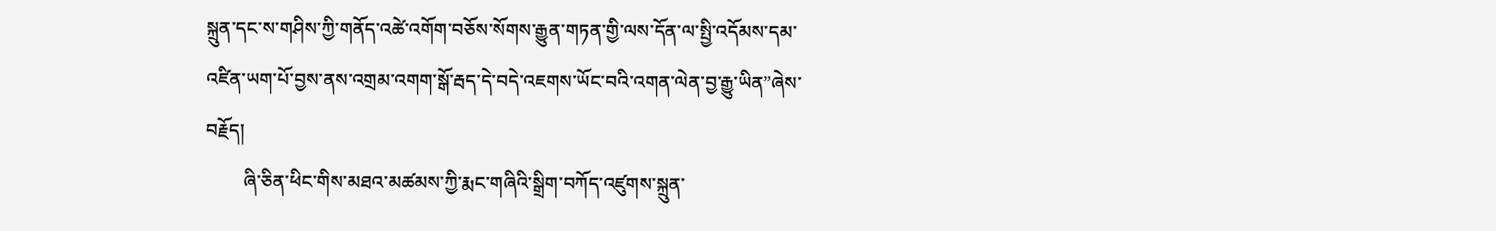སྐྲུན་དང་ས་གཤིས་ཀྱི་གནོད་འཚེ་འགོག་བཅོས་སོགས་རྒྱུན་གཏན་གྱི་ལས་དོན་ལ་སྤྱི་འདོམས་དམ་འཛིན་ཡག་པོ་བྱས་ནས་འགྲམ་འགག་སྒོ་རྦད་དེ་བདེ་འཇགས་ཡོང་བའི་འགན་ལེན་བྱ་རྒྱུ་ཡིན”ཞེས་བརྗོད།
        ཞི་ཅིན་ཕིང་གིས་མཐའ་མཚམས་ཀྱི་རྨང་གཞིའི་སྒྲིག་བཀོད་འཛུགས་སྐྲུན་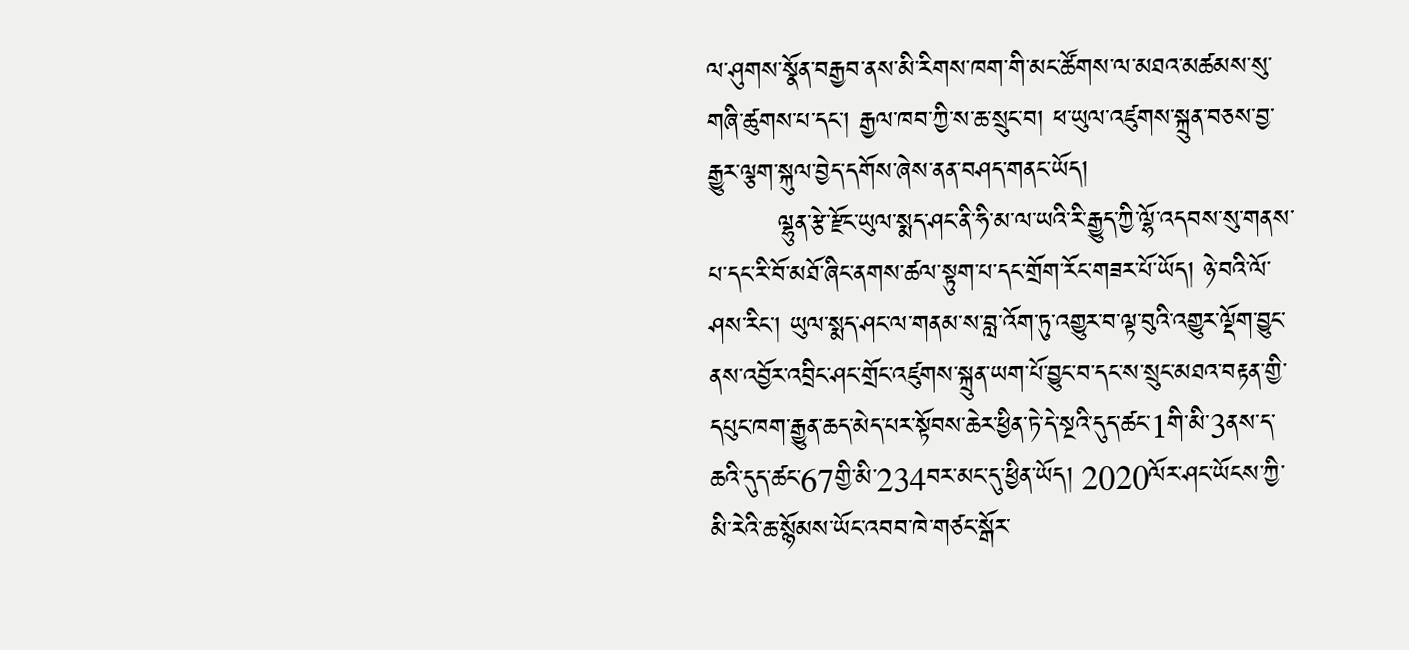ལ་ཤུགས་སྣོན་བརྒྱབ་ནས་མི་རིགས་ཁག་གི་མང་ཚོགས་ལ་མཐའ་མཚམས་སུ་གཞི་ཚུགས་པ་དང་། རྒྱལ་ཁབ་ཀྱི་ས་ཆ་སྲུང་བ། ཕ་ཡུལ་འཛུགས་སྐྲུན་བཅས་བྱ་རྒྱུར་ལྕག་སྐུལ་བྱེད་དགོས་ཞེས་ནན་བཤད་གནང་ཡོད།
        ལྷུན་རྩེ་རྫོང་ཡུལ་སྨད་ཤང་ནི་ཧི་མ་ལ་ཡའི་རི་རྒྱུད་ཀྱི་ལྷོ་འདབས་སུ་གནས་པ་དང་རི་བོ་མཐོ་ཞིང་ནགས་ཚལ་སྟུག་པ་དང་གྲོག་རོང་གཟར་པོ་ཡོད། ཉེ་བའི་ལོ་ཤས་རིང་། ཡུལ་སྨད་ཤང་ལ་གནམ་ས་བླ་འོག་ཏུ་འགྱུར་བ་ལྟ་བུའི་འགྱུར་ལྡོག་བྱུང་ནས་འབྱོར་འབྲིང་ཤང་གྲོང་འཛུགས་སྐྲུན་ཡག་པོ་བྱུང་བ་དང་ས་སྲུང་མཐའ་བརྟན་གྱི་དཔུང་ཁག་རྒྱུན་ཆད་མེད་པར་སྟོབས་ཆེར་ཕྱིན་ཏེ་དེ་སྔའི་དུད་ཚང་1གི་མི་3ནས་ད་ཆའི་དུད་ཚང་67གྱི་མི་234བར་མང་དུ་ཕྱིན་ཡོད། 2020ལོར་ཤང་ཡོངས་ཀྱི་མི་རེའི་ཆ་སྙོམས་ཡོང་འབབ་ཁེ་གཙང་སྒོར་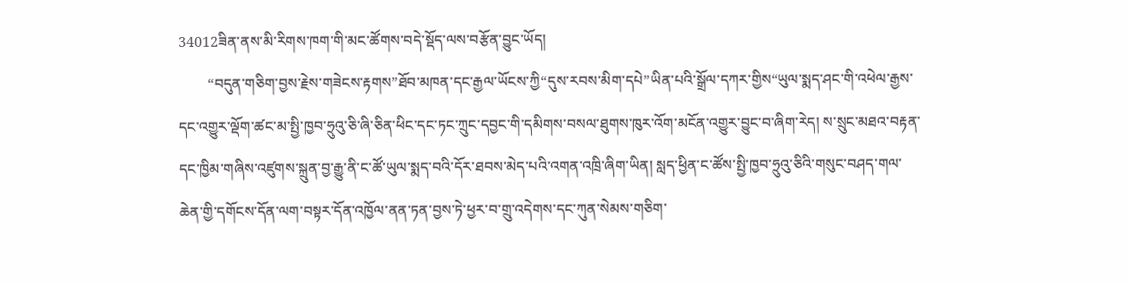34012ཟིན་ནས་མི་རིགས་ཁག་གི་མང་ཚོགས་བདེ་སྡོད་ལས་བརྩོན་བྱུང་ཡོད།
        “བདུན་གཅིག་བྱས་རྗེས་གཟེངས་རྟགས”ཐོབ་མཁན་དང་རྒྱལ་ཡོངས་ཀྱི“དུས་རབས་མིག་དཔེ”ཡིན་པའི་སྒྲོལ་དཀར་གྱིས“ཡུལ་སྨད་ཤང་གི་འཕེལ་རྒྱས་དང་འགྱུར་ལྡོག་ཚང་མ་སྤྱི་ཁྱབ་ཧྲུའུ་ཅི་ཞི་ཅིན་ཕིང་དང་ཏང་ཀྲུང་དབྱང་གི་དམིགས་བསལ་ཐུགས་ཁུར་འོག་མངོན་འགྱུར་བྱུང་བ་ཞིག་རེད། ས་སྲུང་མཐའ་བརྟན་དང་ཁྱིམ་གཞིས་འཛུགས་སྐྲུན་བྱ་རྒྱུ་ནི་ང་ཚོ་ཡུལ་སྨད་བའི་དོར་ཐབས་མེད་པའི་འགན་འཁྲི་ཞིག་ཡིན། སླད་ཕྱིན་ང་ཚོས་སྤྱི་ཁྱབ་ཧྲུའུ་ཅིའི་གསུང་བཤད་གལ་ཆེན་གྱི་དགོངས་དོན་ལག་བསྟར་དོན་འཁྱོལ་ནན་ཏན་བྱས་ཏེ་ཕྱར་བ་གྲུ་འདེགས་དང་ཀུན་སེམས་གཅིག་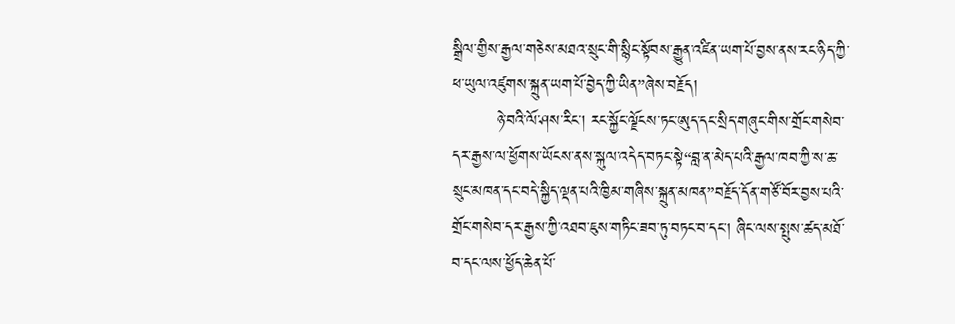སྒྲིལ་གྱིས་རྒྱལ་གཅེས་མཐའ་སྲུང་གི་སྙིང་སྟོབས་རྒྱུན་འཛིན་ཡག་པོ་བྱས་ནས་རང་ཉིད་ཀྱི་ཕ་ཡུལ་འཛུགས་སྐྲུན་ཡག་པོ་བྱེད་ཀྱི་ཡིན”ཞེས་བརྗོད།
        ཉེ་བའི་ལོ་ཤས་རིང་། རང་སྐྱོང་ལྗོངས་ཏང་ཨུད་དང་སྲིད་གཞུང་གིས་གྲོང་གསེབ་དར་རྒྱས་ལ་ཕྱོགས་ཡོངས་ནས་སྐུལ་འདེད་བཏང་སྟེ“བླ་ན་མེད་པའི་རྒྱལ་ཁབ་ཀྱི་ས་ཆ་སྲུང་མཁན་དང་བདེ་སྐྱིད་ལྡན་པའི་ཁྱིམ་གཞིས་སྐྲུན་མཁན”བརྗོད་དོན་གཙོ་བོར་བྱས་པའི་གྲོང་གསེབ་དར་རྒྱས་ཀྱི་འཐབ་ཇུས་གཏིང་ཟབ་ཏུ་བཏང་བ་དང་། ཞིང་ལས་སྤུས་ཚད་མཐོ་བ་དང་ལས་ཕྱོད་ཆེན་པོ་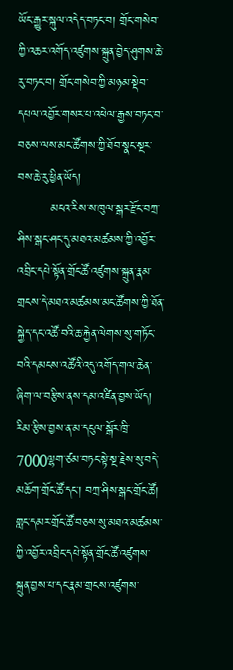ཡོང་རྒྱུར་སྐུལ་འདེད་བཏང་བ། གྲོང་གསེབ་ཀྱི་འཆར་འགོད་འཛུགས་སྐྲུན་བྱེད་ཤུགས་ཆེ་རུ་བཏང་བ། གྲོང་གསེབ་ཀྱི་མཉམ་སྡེབ་དཔལ་འབྱོར་གསར་པ་འཕེལ་རྒྱས་བཏང་བ་བཅས་ལས་མང་ཚོགས་ཀྱི་ཐོབ་སྣང་སྔར་བས་ཆེ་རུ་ཕྱིན་ཡོད།
        མངའ་རིས་ས་ཁུལ་སྒར་རྫོང་བཀྲ་ཤིས་སྒང་ཤང་དུ་མཐའ་མཚམས་ཀྱི་འབྱོར་འབྲིང་དཔེ་སྟོན་གྲོང་ཚོ་འཛུགས་སྐྲུན་རྣམ་གྲངས་དེ་མཐའ་མཚམས་མང་ཚོགས་ཀྱི་ཐོན་སྐྱེད་དང་འཚོ་བའི་ཆ་རྐྱེན་ལེགས་སུ་གཏོང་བའི་དམངས་འཚོའི་འདུ་འགོད་གལ་ཆེན་ཞིག་ལ་བརྩིས་ནས་དམ་འཛིན་བྱས་ཡོད། རིམ་རྩིས་བྱས་ན་མ་དངུལ་སྒོར་ཁྲི་7000ལྷག་ཙམ་བཏང་སྟེ་སྔ་རྗེས་སུ་བདེ་མཆོག་གྲོང་ཚོ་དང་། བཀྲ་ཤིས་སྒང་གྲོང་ཚོ། གླང་དམར་གྲོང་ཚོ་བཅས་སུ་མཐའ་མཚམས་ཀྱི་འབྱོར་འབྲིང་དཔེ་སྟོན་གྲོང་ཚོ་འཛུགས་སྐྲུན་བྱས་པ་དང་རྣམ་གྲངས་འཛུགས་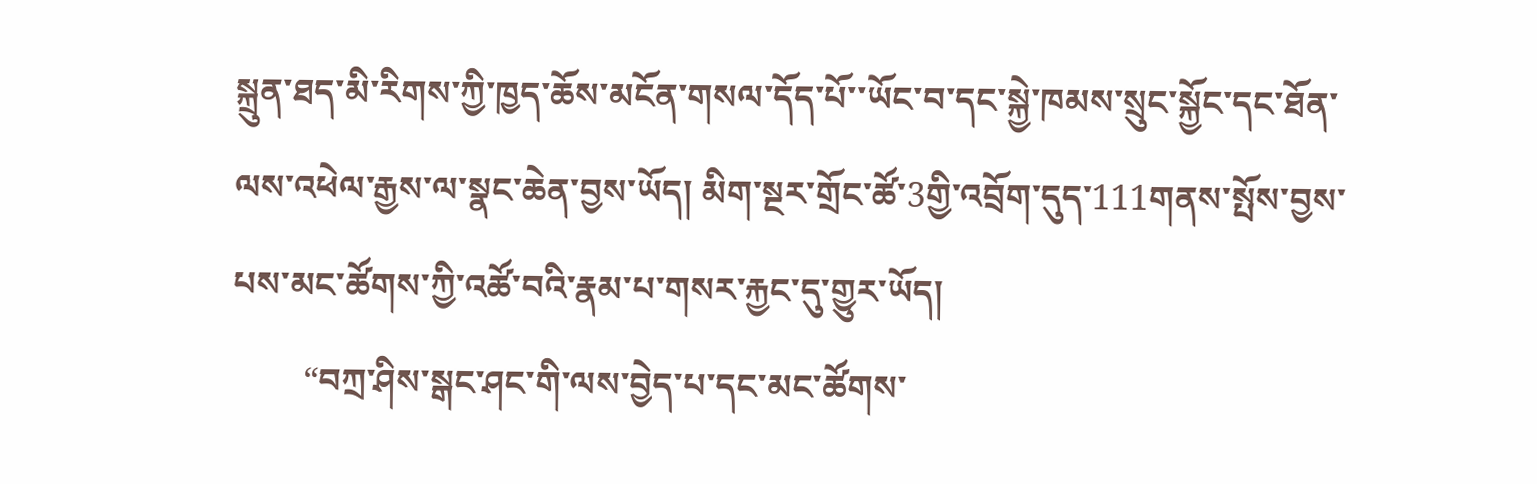སྐྲུན་ཐད་མི་རིགས་ཀྱི་ཁྱད་ཆོས་མངོན་གསལ་དོད་པོ་་ཡོང་བ་དང་སྐྱེ་ཁམས་སྲུང་སྐྱོང་དང་ཐོན་ལས་འཕེལ་རྒྱས་ལ་སྣང་ཆེན་བྱས་ཡོད། མིག་སྔར་གྲོང་ཚོ་3གྱི་འབྲོག་དུད་111གནས་སྤོས་བྱས་པས་མང་ཚོགས་ཀྱི་འཚོ་བའི་རྣམ་པ་གསར་རྐྱང་དུ་གྱུར་ཡོད།
        “བཀྲ་ཤིས་སྒང་ཤང་གི་ལས་བྱེད་པ་དང་མང་ཚོགས་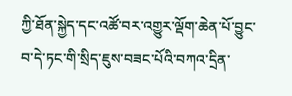ཀྱི་ཐོན་སྐྱེད་དང་འཚོ་བར་འགྱུར་ལྡོག་ཆེན་པོ་བྱུང་བ་དེ་ཏང་གི་སྲིད་ཇུས་བཟང་པོའི་བཀའ་དྲིན་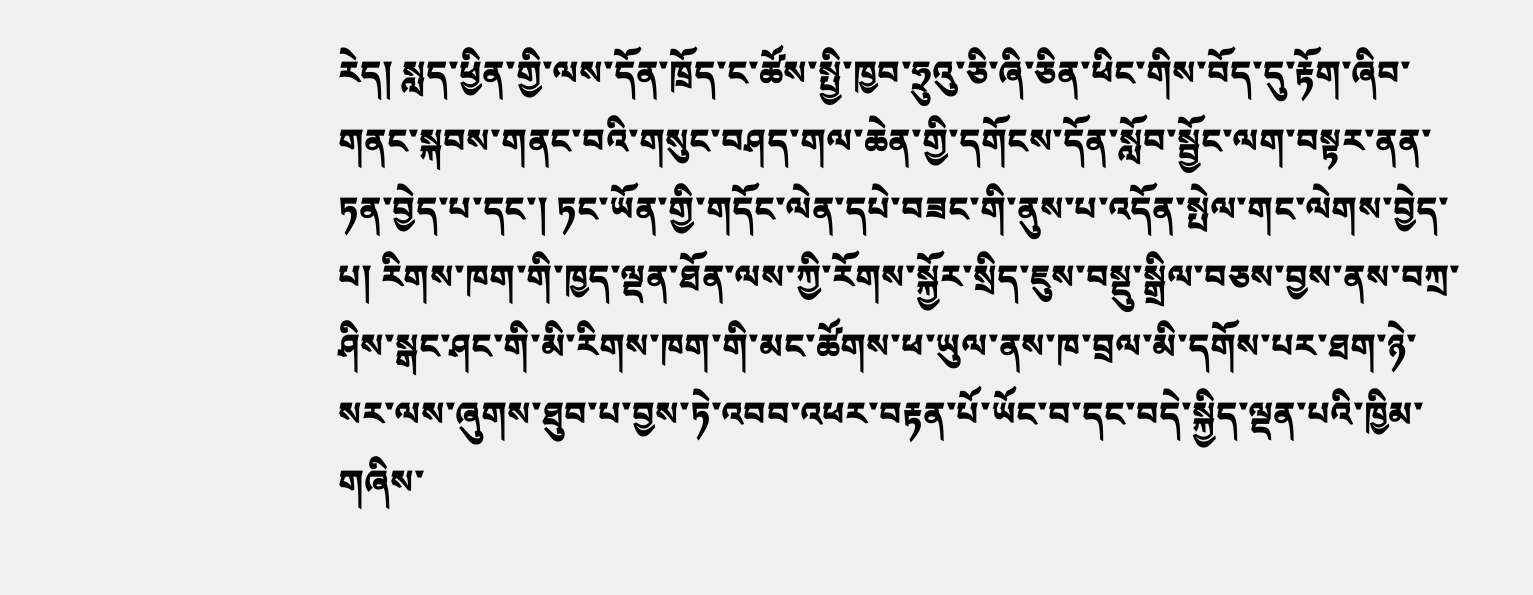རེད། སླད་ཕྱིན་གྱི་ལས་དོན་ཁྲོད་ང་ཚོས་སྤྱི་ཁྱབ་ཧྲུའུ་ཅི་ཞི་ཅིན་ཕིང་གིས་བོད་དུ་རྟོག་ཞིབ་གནང་སྐབས་གནང་བའི་གསུང་བཤད་གལ་ཆེན་གྱི་དགོངས་དོན་སློབ་སྦྱོང་ལག་བསྟར་ནན་ཏན་བྱེད་པ་དང་། ཏང་ཡོན་གྱི་གདོང་ལེན་དཔེ་བཟང་གི་ནུས་པ་འདོན་སྤེལ་གང་ལེགས་བྱེད་པ། རིགས་ཁག་གི་ཁྱད་ལྡན་ཐོན་ལས་ཀྱི་རོགས་སྐྱོར་སྲིད་ཇུས་བསྡུ་སྒྲིལ་བཅས་བྱས་ནས་བཀྲ་ཤིས་སྒང་ཤང་གི་མི་རིགས་ཁག་གི་མང་ཚོགས་ཕ་ཡུལ་ནས་ཁ་བྲལ་མི་དགོས་པར་ཐག་ཉེ་སར་ལས་ཞུགས་ཐུབ་པ་བྱས་ཏེ་འབབ་འཕར་བརྟན་པོ་ཡོང་བ་དང་བདེ་སྐྱིད་ལྡན་པའི་ཁྱིམ་གཞིས་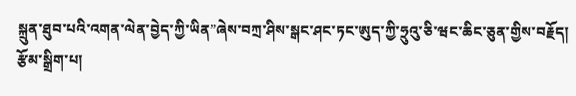སྐྲུན་ཐུབ་པའི་འགན་ལེན་བྱེད་ཀྱི་ཡིན”ཞེས་བཀྲ་ཤིས་སྒང་ཤང་ཏང་ཨུད་ཀྱི་ཧྲུའུ་ཅི་ཝང་ཆིང་ཅུན་གྱིས་བརྗོད།
རྩོམ་སྒྲིག་པ།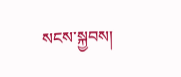སངས་སྐྱབས།